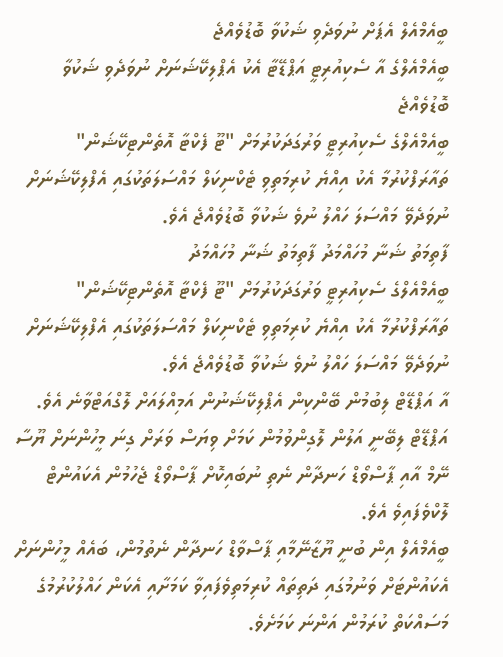ބީއެމްއެލް އެޕަށް ނުވަދެވި ޝަކުވާ ބޮޑުވެއްޖެ
ބީއެމްއެލްގެ އާ ސެކިއުރިޓީ އަޕްޑޭޓާ އެކު އެޕްލިކޭޝަނަށް ނުވަދެވި ޝަކުވާ ބޮޑުވެއްޖެ
ބީއެމްއެލްގެ ސެކިއުރިޓީ ވަރުގަދަކުރުމަށް "ޓޫ ފެކްޓާ އޮތެންޓިކޭޝަން" ތައާރަފްކުރުމާ އެކު އިއްޔެ ކުރިމަތިވި ޓެކްނިކަލް މައްސަލަތަކުގައި އެފްލިކޭޝަނަށް ނުވަދެވޭ މައްސަލަ ހައްލު ނުވެ ޝަކުވާ ބޮޑުވެއްޖެ އެވެ.
ފާތިމަތު ޝަނާ މުހައްމަދު ފާތިމަތު ޝަނާ މުހައްމަދު
ބީއެމްއެލްގެ ސެކިއުރިޓީ ވަރުގަދަކުރުމަށް "ޓޫ ފެކްޓާ އޮތެންޓިކޭޝަން" ތައާރަފްކުރުމާ އެކު އިއްޔެ ކުރިމަތިވި ޓެކްނިކަލް މައްސަލަތަކުގައި އެފްލިކޭޝަނަށް ނުވަދެވޭ މައްސަލަ ހައްލު ނުވެ ޝަކުވާ ބޮޑުވެއްޖެ އެވެ.
އާ އަޕްޑޭޓް ލިބުމުން ބޭންކިން އެޕްލިކޭޝަނުން އަމިއްލައަށް ލޮގްއަޓްވާނެ އެވެ. އަޕްޑޭޓް ލިބޭނީ އަލުން ލޮގިންވުމުން ކަމަށް ވިޔަސް ވަރަށް ގިނަ މީހުންނަށް ޔޫސާ ނޭމް އާއި ޕާސްވޯޑް ހަނދާން ނެތި ނުބައިކޮށް ޕާސްވޯޑް ޖެހުމުން އެކައުންޓް ލޮކްވެފައިވެ އެވެ.
ބީއެމްއެލް އިން ބުނީ ޔޫޒާނޭމާއި ޕާސްވާޑް ހަނދާން ނެތުމުން، ބައެއް މީހުންނަށް އެކައުންޓަށް ވަނުމުގައި ދަތިތައް ކުރިމަތިވެފައިވާ ކަމަށާއި އެކަން ހައްލުކުރުމުގެ މަސައްކަތް ކުރަމުން އަންނަ ކަމަށެވެ.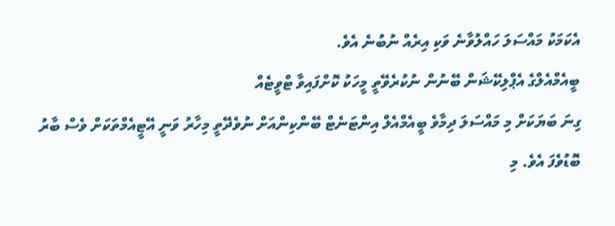އެކަމަކު މައްސަލަ ހައްލުވާނެ ވަކި އިރެއް ނުބުނެ އެވެ.
ބީއެމްއެލްގެ އެޕްލިކޭޝަން ބޭނުން ނުކުރެވޭތީ މީހަކު ކޮށްފައިވާ ޓްވީޓެއް
ގިނަ ބަޔަކަށް މި މައްސަލަ ދިމާވެ ބީއެމްއެލް އިންޓަނެޓް ބޭންކިންއަށް ނުވެދޭތީ މިހާރު ވަނީ އޭޓީއެމްތަކަށް ވެސް ބާރު ބޮޑުވެފަ އެވެ. މި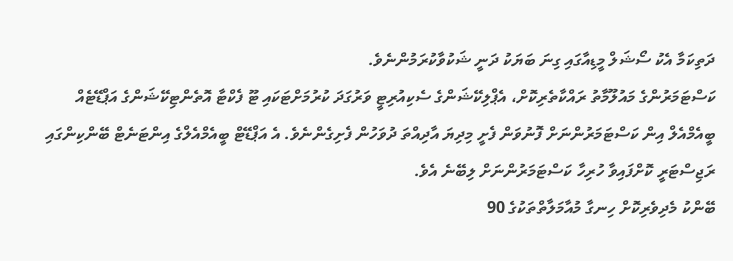ދަތިކަމާ އެކު ސޯޝަލް މީޑިއާގައި ގިނަ ބަޔަކު ދަނީ ޝަކުވާކުރަމުންނެވެ.
ކަސްޓަމަރުންގެ މައުލޫމާތު ރައްކާތެރިކޮށް، އެޕްލިކޭޝަންގެ ސެކިއުރިޓީ ވަރުގަދަ ކުރުމަށްޓަކައި ޓޫ ފެކްޓާ އޮތެންޓިކޭޝަންގެ އަޕްޑޭޓެއް ބީއެމްއެލް އިން ކަސްޓަމަރުންނަށް ފޮނުވަން ފެށީ މިދިޔަ އާދިއްތަ ދުވަހުން ފެށިގެންނެވެ. އެ އަޕްޑޭޓް ބީއެމްއެލްގެ އިންޓަނެޓް ބޭންކިންގައި ރަޖިސްޓަރީ ކޮށްފައިވާ ހުރިހާ ކަސްޓަމަރުންނަށް ލިބޭނެ އެވެ.
ބޭންކު މެދިވެރިކޮށް ހިނގާ މުއާމަލާތްތަކުގެ 90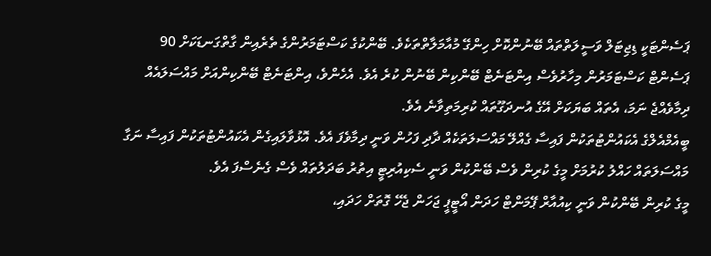ޕަސެންޓަކީ ޑިޖިޓަލް ވަސީލަތްތައް ބޭނުންކޮށް ހިންގޭ މުއާމަލާތްތަކެވެ. ބޭންކުގެ ކަސްޓަމަރުންގެ ތެރެއިން ގާތްގަނޑަކަށް 90 ޕަސެންޓް ކަސްޓަމަރުން މިހާރުވެސް އިންޓަނެޓް ބޭންކިން ބޭނުން ކުރެ އެވެ. އެހެންވެ، އިންޓަނެޓް ބޭންކިންއަށް މައްސަލައެއް ދިމާވެއްޖެ ނަމަ، އެތައް ބަޔަކަށް އޭގެ އުނދަގޫތައް ކުރިމަތިވާނެ އެވެ.
ބީއެމްއެލްގެ އެކައުންޓުތަކުން ފައިސާ ގެއްލޭ މައްސަލަތަކެއް ދާދި ފަހުން ވަނީ ދިމާވެފަ އެވެ. އޮޅުވާލައިގެން އެކައުންޓުތަކުން ފައިސާ ނަގާ މައްސަލަތައް ހައްލު ކުރުމަށް މީގެ ކުރިން ވެސް ބޭންކުން ވަނީ ސެކިއުރިޓީ އިތުރު ބަދަލުތައް ވެސް ގެނެސްފަ އެވެ.
މީގެ ކުރިން ބޭންކުން ވަނީ ކިއުއާރް ޕޭމަންޓް ހަދަން އޯޓީޕީ ޖަހަން ޖެހޭ ގޮތަށް ހަދައި،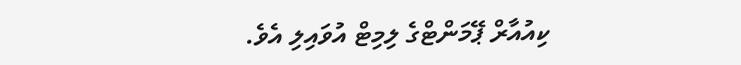ކިއުއާރް ޕޭމަންޓްގެ ލިމިޓް އުވައިލި އެވެ.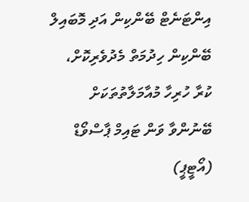އިންޓަނެޓް ބޭންކިން އަދި މޮބައިލް ބޭންކިން ހިދުމަތް މެދުވެރިކޮށް، ކުރާ ހުރިހާ މުއާމަލާތުތަކަށް ބޭނުންވާ ވަން ޓައިމް ޕާސްވޯޑް (އޯޓީޕީ)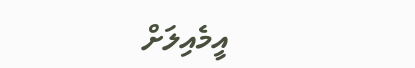އީމެއިލަށް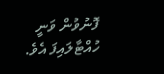ފޮނުވުން ވަނީ ހުއްޓާލައިފަ އެވެ.